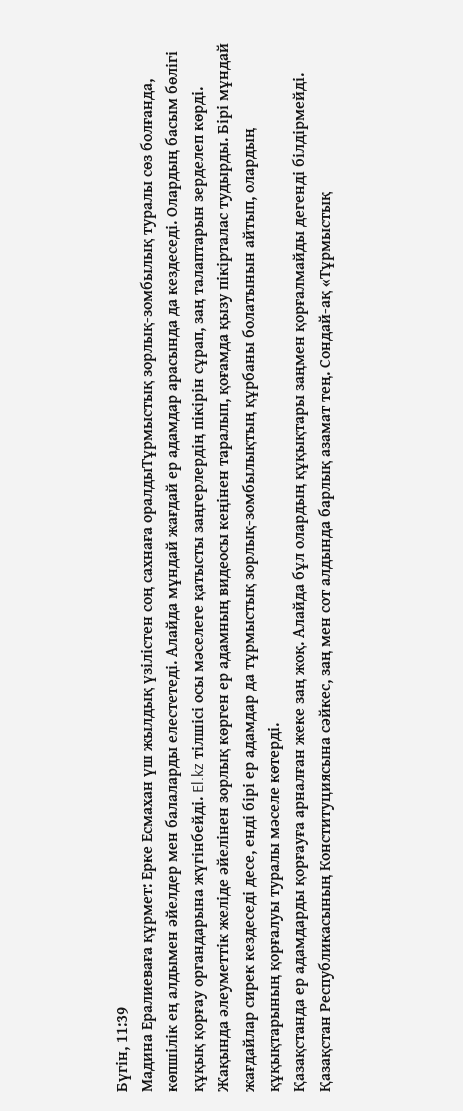Бүгiн, 11:39
Мадина Ералиеваға құрмет: Ерке Есмахан үш жылдық үзілістен соң сахнаға оралдыТұрмыстық зорлық-зомбылық туралы сөз болғанда, көпшілік ең алдымен әйелдер мен балаларды елестетеді. Алайда мұндай жағдай ер адамдар арасында да кездеседі. Олардың басым бөлігі құқық қорғау органдарына жүгінбейді. El.kz тілшісі осы мәселеге қатысты заңгерлердің пікірін сұрап, заң талаптарын зерделеп көрді.
Жақында әлеуметтік желіде әйелінен зорлық көрген ер адамның видеосы кеңінен таралып, қоғамда қызу пікірталас тудырды. Бірі мұндай жағдайлар сирек кездеседі десе, енді бірі ер адамдар да тұрмыстық зорлық-зомбылықтың құрбаны болатынын айтып, олардың құқықтарының қорғалуы туралы мәселе көтерді.
Қазақстанда ер адамдарды қорғауға арналған жеке заң жоқ. Алайда бұл олардың құқықтары заңмен қорғалмайды дегенді білдірмейді.
Қазақстан Республикасының Конституциясына сәйкес, заң мен сот алдында барлық азамат тең. Сондай-ақ «Тұрмыстық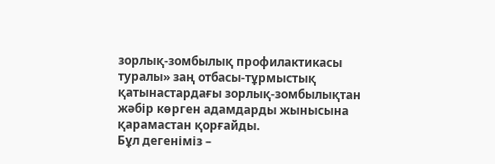зорлық-зомбылық профилактикасы туралы» заң отбасы-тұрмыстық қатынастардағы зорлық-зомбылықтан жәбір көрген адамдарды жынысына қарамастан қорғайды.
Бұл дегеніміз –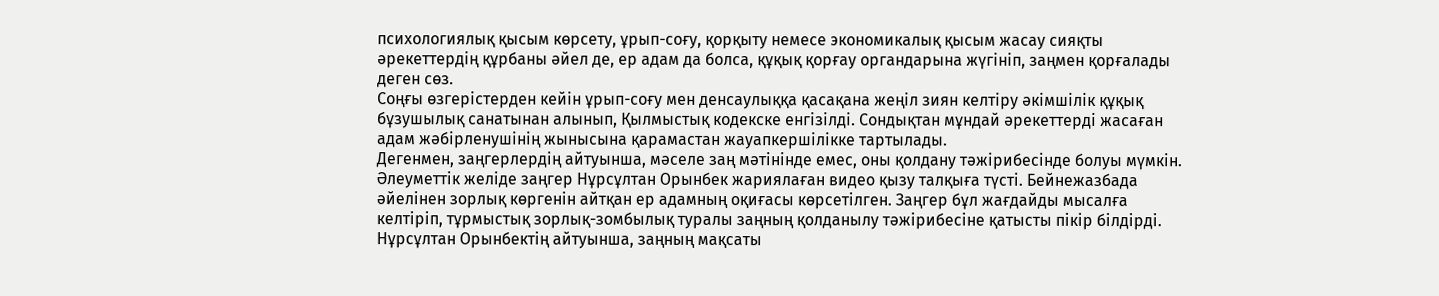психологиялық қысым көрсету, ұрып-соғу, қорқыту немесе экономикалық қысым жасау сияқты әрекеттердің құрбаны әйел де, ер адам да болса, құқық қорғау органдарына жүгініп, заңмен қорғалады деген сөз.
Соңғы өзгерістерден кейін ұрып-соғу мен денсаулыққа қасақана жеңіл зиян келтіру әкімшілік құқық бұзушылық санатынан алынып, Қылмыстық кодекске енгізілді. Сондықтан мұндай әрекеттерді жасаған адам жәбірленушінің жынысына қарамастан жауапкершілікке тартылады.
Дегенмен, заңгерлердің айтуынша, мәселе заң мәтінінде емес, оны қолдану тәжірибесінде болуы мүмкін.
Әлеуметтік желіде заңгер Нұрсұлтан Орынбек жариялаған видео қызу талқыға түсті. Бейнежазбада әйелінен зорлық көргенін айтқан ер адамның оқиғасы көрсетілген. Заңгер бұл жағдайды мысалға келтіріп, тұрмыстық зорлық-зомбылық туралы заңның қолданылу тәжірибесіне қатысты пікір білдірді.
Нұрсұлтан Орынбектің айтуынша, заңның мақсаты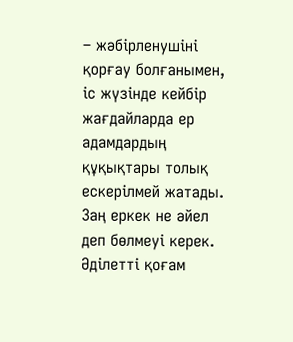– жәбірленушіні қорғау болғанымен, іс жүзінде кейбір жағдайларда ер адамдардың құқықтары толық ескерілмей жатады.
Заң еркек не әйел деп бөлмеуі керек. Әділетті қоғам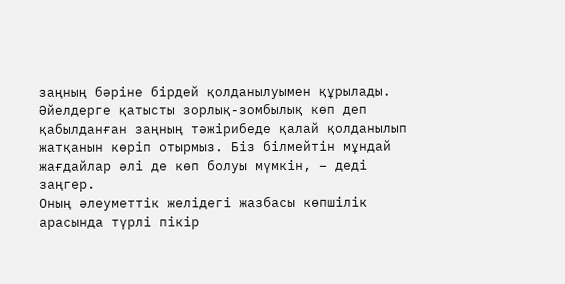заңның бәріне бірдей қолданылуымен құрылады. Әйелдерге қатысты зорлық-зомбылық көп деп қабылданған заңның тәжірибеде қалай қолданылып жатқанын көріп отырмыз. Біз білмейтін мұндай жағдайлар әлі де көп болуы мүмкін, – деді заңгер.
Оның әлеуметтік желідегі жазбасы көпшілік арасында түрлі пікір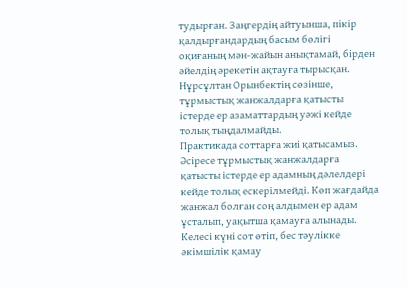тудырған. Заңгердің айтуынша, пікір қалдырғандардың басым бөлігі оқиғаның мән-жайын анықтамай, бірден әйелдің әрекетін ақтауға тырысқан.
Нұрсұлтан Орынбектің сөзінше, тұрмыстық жанжалдарға қатысты істерде ер азаматтардың уәжі кейде толық тыңдалмайды.
Практикада соттарға жиі қатысамыз. Әсіресе тұрмыстық жанжалдарға қатысты істерде ер адамның дәлелдері кейде толық ескерілмейді. Көп жағдайда жанжал болған соң алдымен ер адам ұсталып, уақытша қамауға алынады. Келесі күні сот өтіп, бес тәулікке әкімшілік қамау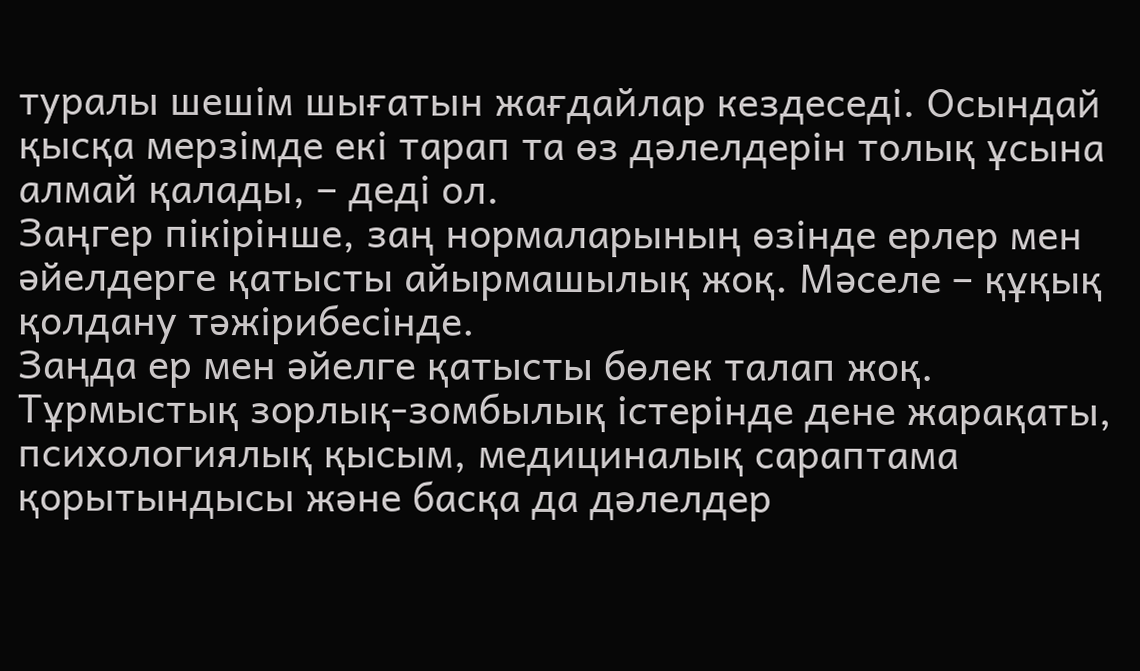туралы шешім шығатын жағдайлар кездеседі. Осындай қысқа мерзімде екі тарап та өз дәлелдерін толық ұсына алмай қалады, – деді ол.
Заңгер пікірінше, заң нормаларының өзінде ерлер мен әйелдерге қатысты айырмашылық жоқ. Мәселе – құқық қолдану тәжірибесінде.
Заңда ер мен әйелге қатысты бөлек талап жоқ. Тұрмыстық зорлық-зомбылық істерінде дене жарақаты, психологиялық қысым, медициналық сараптама қорытындысы және басқа да дәлелдер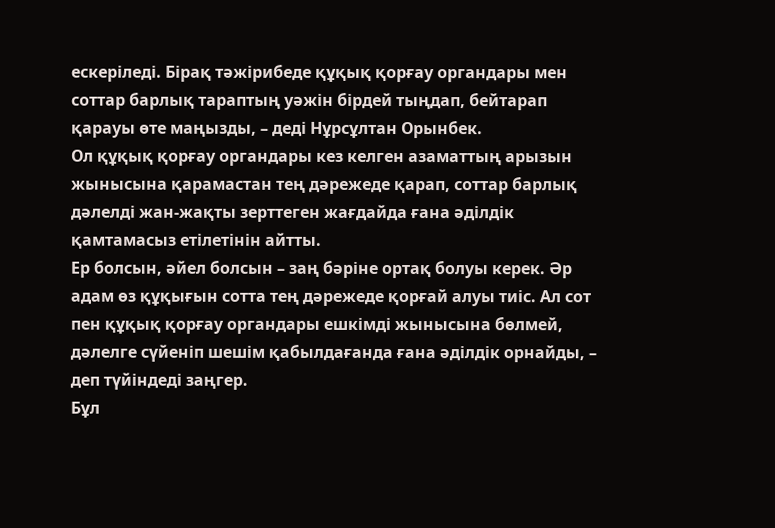ескеріледі. Бірақ тәжірибеде құқық қорғау органдары мен соттар барлық тараптың уәжін бірдей тыңдап, бейтарап қарауы өте маңызды, – деді Нұрсұлтан Орынбек.
Ол құқық қорғау органдары кез келген азаматтың арызын жынысына қарамастан тең дәрежеде қарап, соттар барлық дәлелді жан-жақты зерттеген жағдайда ғана әділдік қамтамасыз етілетінін айтты.
Ер болсын, әйел болсын – заң бәріне ортақ болуы керек. Әр адам өз құқығын сотта тең дәрежеде қорғай алуы тиіс. Ал сот пен құқық қорғау органдары ешкімді жынысына бөлмей, дәлелге сүйеніп шешім қабылдағанда ғана әділдік орнайды, – деп түйіндеді заңгер.
Бұл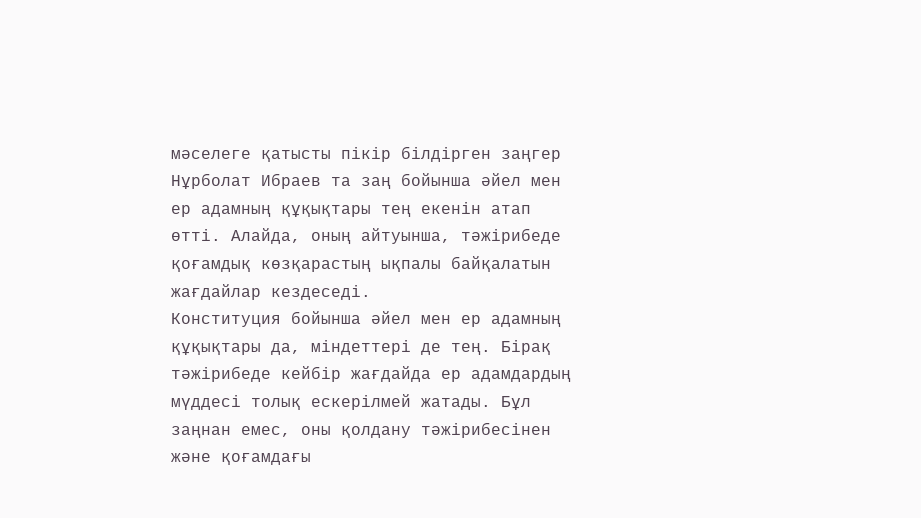мәселеге қатысты пікір білдірген заңгер Нұрболат Ибраев та заң бойынша әйел мен ер адамның құқықтары тең екенін атап өтті. Алайда, оның айтуынша, тәжірибеде қоғамдық көзқарастың ықпалы байқалатын жағдайлар кездеседі.
Конституция бойынша әйел мен ер адамның құқықтары да, міндеттері де тең. Бірақ тәжірибеде кейбір жағдайда ер адамдардың мүддесі толық ескерілмей жатады. Бұл заңнан емес, оны қолдану тәжірибесінен және қоғамдағы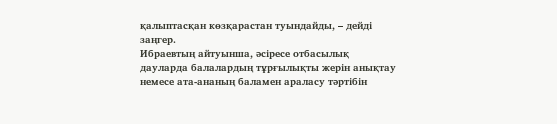қалыптасқан көзқарастан туындайды, – дейді заңгер.
Ибраевтың айтуынша, әсіресе отбасылық дауларда балалардың тұрғылықты жерін анықтау немесе ата-ананың баламен араласу тәртібін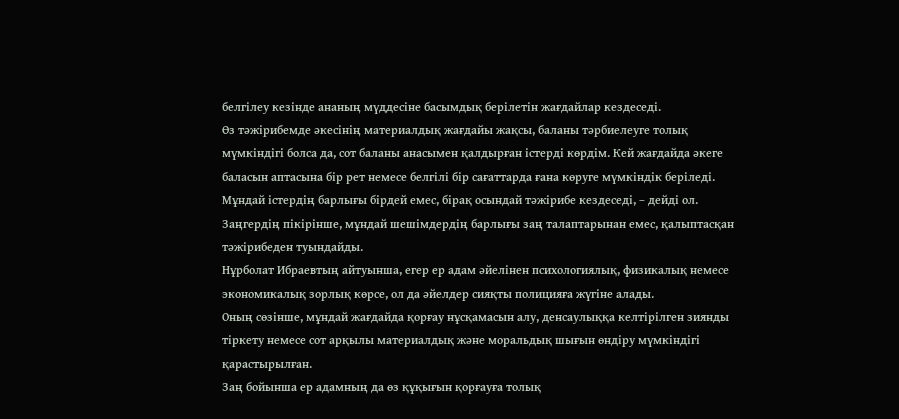белгілеу кезінде ананың мүддесіне басымдық берілетін жағдайлар кездеседі.
Өз тәжірибемде әкесінің материалдық жағдайы жақсы, баланы тәрбиелеуге толық мүмкіндігі болса да, сот баланы анасымен қалдырған істерді көрдім. Кей жағдайда әкеге баласын аптасына бір рет немесе белгілі бір сағаттарда ғана көруге мүмкіндік беріледі. Мұндай істердің барлығы бірдей емес, бірақ осындай тәжірибе кездеседі, – дейді ол.
Заңгердің пікірінше, мұндай шешімдердің барлығы заң талаптарынан емес, қалыптасқан тәжірибеден туындайды.
Нұрболат Ибраевтың айтуынша, егер ер адам әйелінен психологиялық, физикалық немесе экономикалық зорлық көрсе, ол да әйелдер сияқты полицияға жүгіне алады.
Оның сөзінше, мұндай жағдайда қорғау нұсқамасын алу, денсаулыққа келтірілген зиянды тіркету немесе сот арқылы материалдық және моральдық шығын өндіру мүмкіндігі қарастырылған.
Заң бойынша ер адамның да өз құқығын қорғауға толық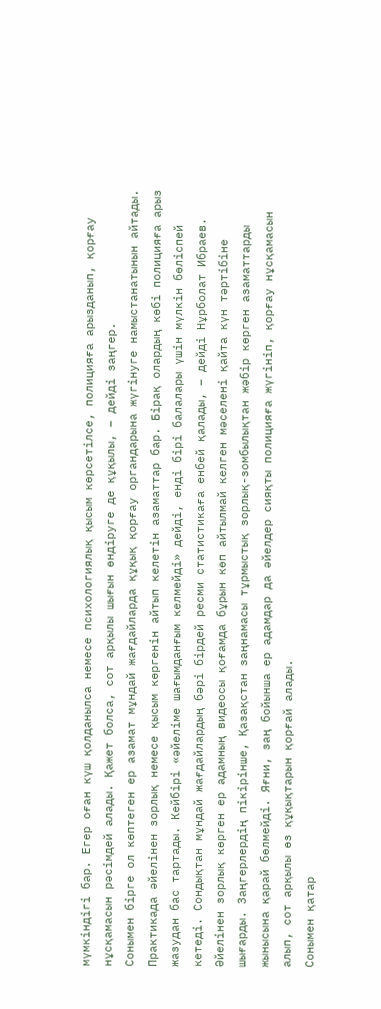мүмкіндігі бар. Егер оған күш қолданылса немесе психологиялық қысым көрсетілсе, полицияға арызданып, қорғау нұсқамасын рәсімдей алады. Қажет болса, сот арқылы шығын өндіруге де құқылы, – дейді заңгер.
Сонымен бірге ол көптеген ер азамат мұндай жағдайларда құқық қорғау органдарына жүгінуге намыстанатынын айтады.
Практикада әйелінен зорлық немесе қысым көргенін айтып келетін азаматтар бар. Бірақ олардың көбі полицияға арыз жазудан бас тартады. Кейбірі «әйеліме шағымданғым келмейді» дейді, енді бірі балалары үшін мүлкін бөліспей кетеді. Сондықтан мұндай жағдайлардың бәрі бірдей ресми статистикаға енбей қалады, – дейді Нұрболат Ибраев.
Әйелінен зорлық көрген ер адамның видеосы қоғамда бұрын көп айтылмай келген мәселені қайта күн тәртібіне шығарды. Заңгерлердің пікірінше, Қазақстан заңнамасы тұрмыстық зорлық-зомбылықтан жәбір көрген азаматтарды жынысына қарай бөлмейді. Яғни, заң бойынша ер адамдар да әйелдер сияқты полицияға жүгініп, қорғау нұсқамасын алып, сот арқылы өз құқықтарын қорғай алады.
Сонымен қатар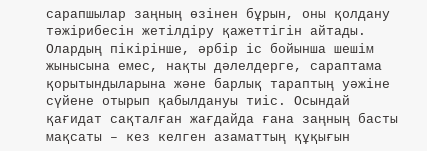сарапшылар заңның өзінен бұрын, оны қолдану тәжірибесін жетілдіру қажеттігін айтады. Олардың пікірінше, әрбір іс бойынша шешім жынысына емес, нақты дәлелдерге, сараптама қорытындыларына және барлық тараптың уәжіне сүйене отырып қабылдануы тиіс. Осындай қағидат сақталған жағдайда ғана заңның басты мақсаты – кез келген азаматтың құқығын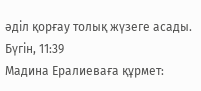әділ қорғау толық жүзеге асады.
Бүгiн, 11:39
Мадина Ералиеваға құрмет: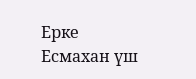Ерке Есмахан үш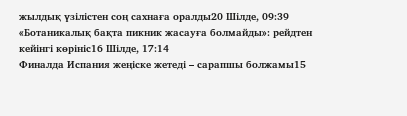жылдық үзілістен соң сахнаға оралды20 Шілде, 09:39
«Ботаникалық бақта пикник жасауға болмайды»: рейдтен кейінгі көрініс16 Шілде, 17:14
Финалда Испания жеңіске жетеді – сарапшы болжамы15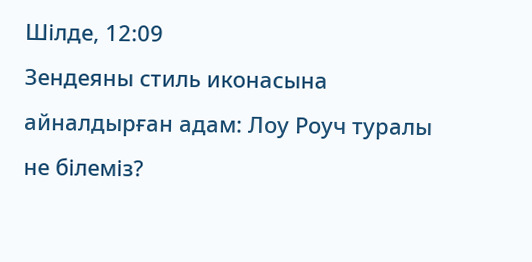Шілде, 12:09
Зендеяны стиль иконасына айналдырған адам: Лоу Роуч туралы не білеміз?